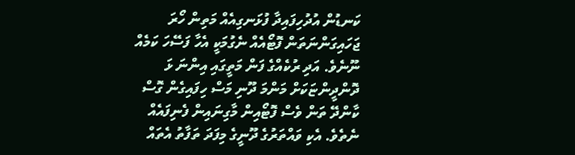ކަނޑުން އުދުހިފައިދާ ފުޅަނގިއެއް މަތިން ހޯރަ ޖަހައިގަންނަތަން ފޮޓޯއެއް ނެގުމަކީ އެހާ ފަސޭހަ ކަމެއް ނޫނެވެ. އަދި ރުކެއްގެ ފަން މަތީގައި އިންނަ ޅަ ދޮންދީންޏަކަށް މަންމަ ދޫނި މަސް ހިފައިގެން ގޮސް ކާންދޭ ތަން ވެސް ފޮޓޯއިން މާގިނައިން ފެނިފައެއް ނެތެވެ. އެކި ވައްތަރުގެ ދޫނީގެ މިފަދަ ތަފާތު އެތައް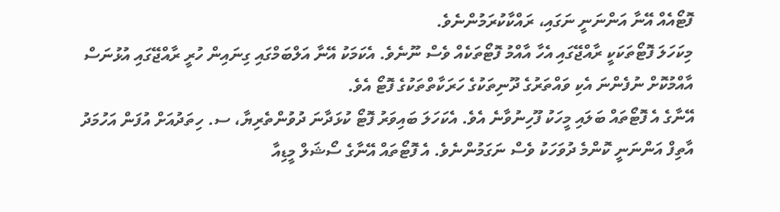ފޮޓޯއެއް އޭނާ އަންނަނީ ނަގައި، ރައްކާކުރަމުންނެވެ.
މިކަހަލަ ފޮޓޯތަކަކީ ރާއްޖޭގައި އެހާ އާއްމު ފޮޓޯތަކެއް ވެސް ނޫނެވެ. އެކަމަކު އޭނާ އަލްބަމްގައި ގިނައިން ހުރީ ރާއްޖޭގައި އުޅުނަސް އާއްމުކޮށް ނުފެންނަ އެކި ވައްތަރުގެ ދޫނިތަކުގެ ހަރަކާތްތަކުގެ ފޮޓޯ އެވެ.
އޭނާގެ އެ ފޮޓޯތައް ބަލައި މީހަކު ފޫހިނުވާނެ އެވެ. އެކަހަލަ ބައިވަރު ފޮޓޯ ކުޅަދާނަ ދުވުންތެރިޔާ، ސ. ހިތަދުއަށް އުފަން އަހުމަދު އާތިފް އަންނަނީ ކޮންމެ ދުވަހަކު ވެސް ނަގަމުންނެވެ. އެ ފޮޓޯތައް އޭނާގެ ސޯޝަލް މީޑިއާ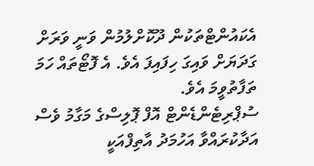އެކައުންޓްތަކުން ދޫކޮށްލުމުން ވަނީ ވަރަށް ގަދަޔަށް ވައިގަ ހިފައިފަ އެވެ. އެ ފޮޓޯތައް ހަމަ ތަފާތުވީމަ އެވެ.
ސުޕްރިޓެންޑެންޓް އޮފް ޕޮލިސްގެ މަގާމު ވެސް އަދާކުރައްވާ އަހުމަދު އާތިފްއަކީ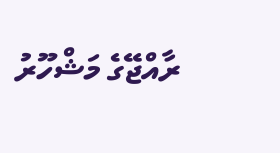ރާއްޖޭގެ މަޝްހޫރު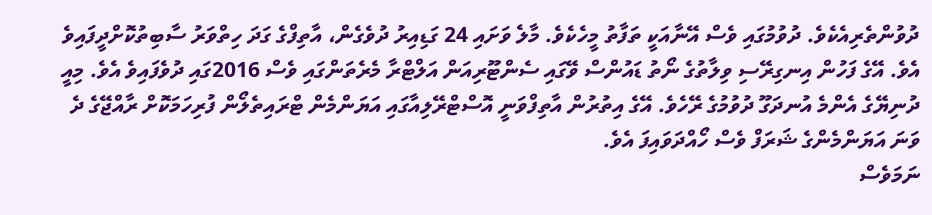ދުވުންތެރިއެކެވެ. ދުވުމުގައި ވެސް އޭނާއަކީ ތަފާތު މީހެކެވެ. މާލެ ވަށައި 24 ގަޑިއިރު ދުވެގެން، އާތިފްގެ ގަދަ ހިތްވަރު ސާބިތުކޮށްދީފައިވެ އެވެ. އޭގެ ފަހުން އިނގިރޭސި ވިލާތުގެ ނޯތު ޑައުންސް ވޭގައި ސެންޓޫރިއަން އަލްޓްރާ މެރެތަންގައި ވެސް 2016ގައި ދުވެފައިވެ އެވެ. މިއީ ދުނިޔޭގެ އެންމެ އުނދަގޫ ދުވުމުގެ ރޭހެވެ. އޭގެ އިތުރުން އާތިފްވަނީ އޮސްޓްރޭލިއާގައި އަޔަންމެން ޓްރައިތެލޯން ފުރިހަމަކޮށް ރާއްޖޭގެ ދެ ވަނަ އަޔަންމެންގެ ޝަރަފް ވެސް ހޯއްދަވައިފަ އެވެ.
ނަމަވެސް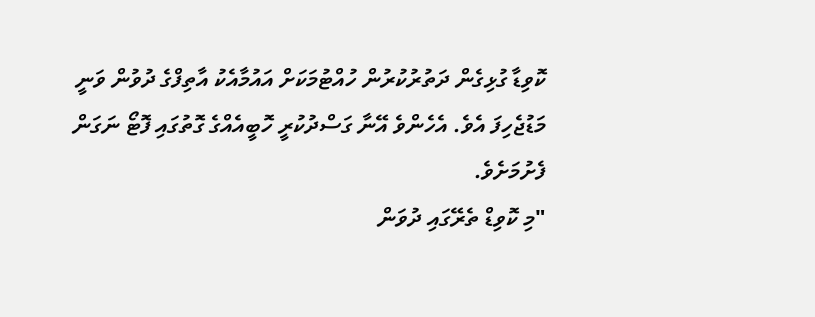ކޮވިޑާ ގުޅިގެން ދަތުރުކުރުން ހުއްޓުމަކަށް އައުމާއެކު އާތިފްގެ ދުވުން ވަނީ މަޑުޖެހިފަ އެވެ. އެހެންވެ އޭނާ ގަސްދުކުރީ ހޮބީއެއްގެ ގޮތުގައި ފޮޓޯ ނަގަން ފެށުމަށެވެ.
"މި ކޮވިޑް ތެރޭގައި ދުވަން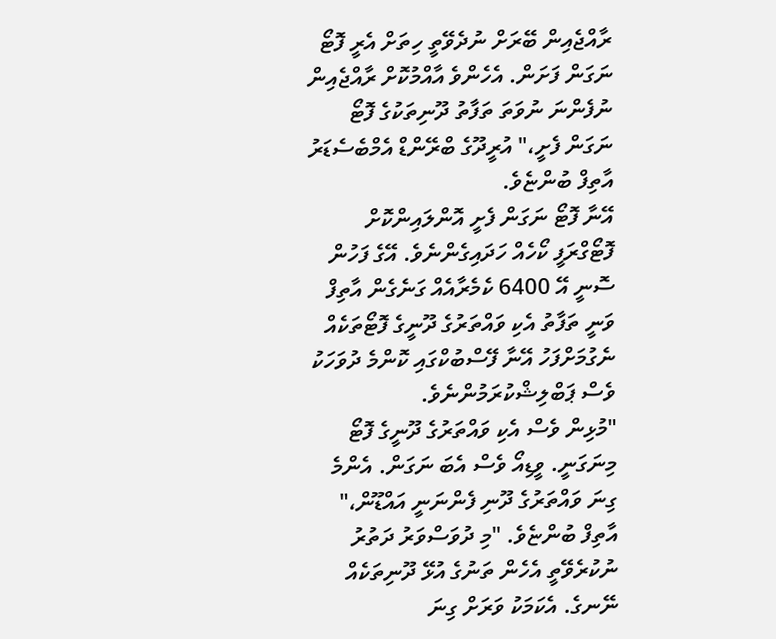ރާއްޖެއިން ބޭރަށް ނުދެވޭތީ ހިތަށް އެރީ ފޮޓޯ ނަގަން ފަށަން. އެހެންވެ އާއްމުކޮށް ރާއްޖެއިން ނުފެންނަ ނުވަތަ ތަފާތު ދޫނިތަކުގެ ފޮޓޯ ނަގަން ފެށީ،" އުރީދޫގެ ބްރޭންޑް އެމްބެސެޑަރު އާތިފް ބުންޏެވެ.
އޭނާ ފޮޓޯ ނަގަން ފެށީ އޮންލައިންކޮށް ފޮޓޯގްރަފީ ކޯހެއް ހަދައިގެންނެވެ. އޭގެ ފަހުން ސޮނީ އޭ 6400 ކެމެރާއެއް ގަނެގެން އާތިފް ވަނީ ތަފާތު އެކި ވައްތަރުގެ ދޫނީގެ ފޮޓޯތަކެއް ނެގުމަށްފަހު އޭނާ ފޭސްބުކްގައި ކޮންމެ ދުވަހަކު ވެސް ޕަބްލިޝްކުރަމުންނެވެ.
"މުޅިން ވެސް އެކި ވައްތަރުގެ ދޫނީގެ ފޮޓޯ މިނަގަނީ. ވީޑިއޯ ވެސް އެބަ ނަގަން. އެންމެ ގިނަ ވައްތަރުގެ ދޫނި ފެންނަނީ އައްޑޫން،" އާތިފް ބުންޏެވެ. "މި ދުވަސްވަރު ދަތުރު ނުކުރެވޭތީ އެހެން ތަނުގެ އުޅޭ ދޫނިތަކެއް ނޭނގެ. އެކަމަކު ވަރަށް ގިނަ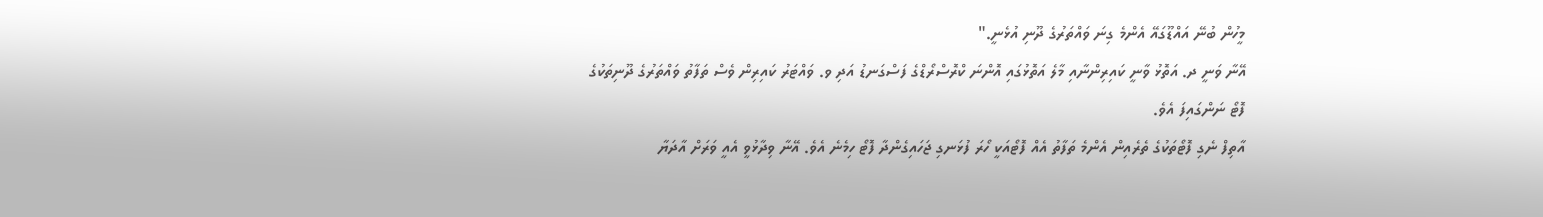މީހުން ބުނޭ އައްޑޫގައޭ އެންމެ ގިނަ ވައްތަރުގެ ދޫނި އުޅެނީ."
އޭނާ ވަނީ ދ. އަތޮޅު ވާނީ ކައިރިންނާއި މާލެ އަތޮޅުގައި އޮންނަ ކްރޮސްރޯޑްގެ ފަސްގަނޑު އަދި ވ. ވައްޓަރު ކައިރިން ވެސް ތަފާތު ވައްތަރުގެ ދޫނިތަކުގެ ފޮޓޯ ނަންގައިފަ އެވެ.
އާތިފް ނެގި ފޮޓޯތަކުގެ ތެރެއިން އެންމެ ތަފާތު އެއް ފޮޓޯއަކީ ހޯރަ ފުޅަނގި ޖަހައިގެންދާ ފޮޓޯ ހިމެނެ އެވެ. އޭނާ ވިދާޅުވީ އެއީ ވަރަށް އާދަޔާ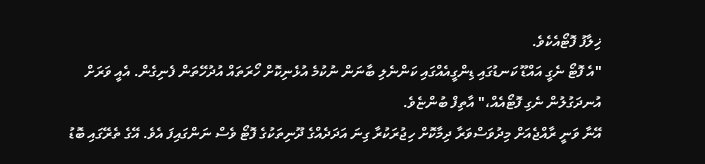ޚިލާފު ފޮޓޯއެކެވެ.
"އެ ފޮޓޯ ނެގީ އައްޑޫ ކަނޑުގައި ޑިންގީއެއްގައި ކަންނެލި ބާނަން ނުކުމެ އުޅެނިކޮށް ހޯރަތައް އުދުހޭތަން ފެނިގެން. އެއީ ވަރަށް އުނދަގުލުން ނެގި ފޮޓޯއެއް،" އާތިފް ބުންޏެވެ.
އޭނާ ވަނީ ރާއްޖެއަށް މިދުވަސްވަރާ ދިމާކޮށް ހިޖުރަކުރާ ގިނަ އަދަދެއްގެ ދޫނިތަކުގެ ފޮޓޯ ވެސް ނަންގައިފަ އެވެ. އޭގެ ތެރޭގައި ބޮޑު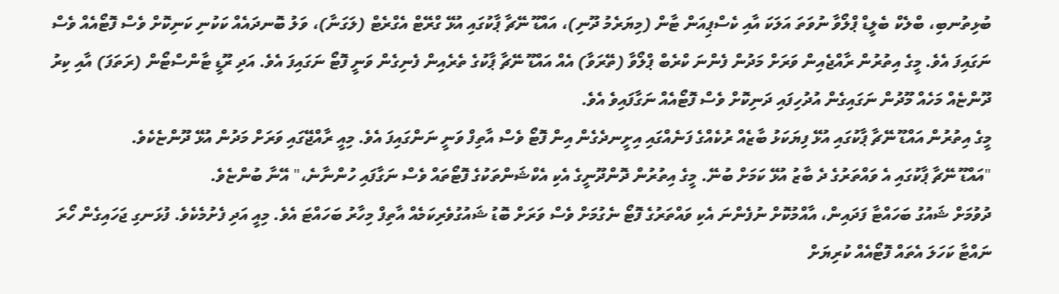ބުޅިތުނބި، ބްލެކް ބެލީޑް ޕްލޯވާ ނުވަތަ އަލަކަ އާއި ކެސްޕިއަން ޓާން (މިޔަރެމު ދޫނި)، އައްޑޫ ނޭޗާ ޕާކުގައި އުޅޭ ގްރޭޓް އެގްރެޓް (ލަގަނާ)، ވަލު ބޮނދައެއް ކަކުނި ކަނިކޮށް ވެސް ފޮޓޯއެއް ވެސް ނަގައިފަ އެވެ. މީގެ އިތުރުން ރާއްޖެއިން ވަރަށް މަދުން ފެންނަ ކްރެބް ޕްލޯވާ (ތޭރަވާ) އެއް އައްޑޫ ނޭޗާ ޕާކުގެ ތެރެއިން ފެނިގެން ވަނީ ފޮޓޯ ނަގައިފަ އެވެ. އަދި ރޫޑީ ޓާންސްޓޯން (ރަތަފަ) އާއި ކިރު ދޫންޏެއް މަހެއް މޫދުން ނަގައިގެން އުދުހިފައި ދަނިކޮށް ވެސް ފޮޓޯއެއް ނަގާފައިވެ އެވެ.
މީގެ އިތުރުން އައްޑޫ ނޭޗާ ޕާކުގައި އުޅޭ ފިޔަކަޅު ބާޒެއް ރުކެއްގެ ފަނެއްގައި އިށީނދެގެން އިން ފޮޓޯ ވެސް އާތިފް ވަނީ ނަންގައިފަ އެވެ. މިއީ ރާއްޖޭގައި ވަރަށް މަދުން އުޅޭ ދޫންޏެކެވެ.
"އައްޑޫ ނޭޗާ ޕާކުގައި އެ ވައްތަރުގެ ދެ ބާޒު އުޅޭ ކަމަށް ބުނޭ. މީގެ އިތުރުން ދޮންދޫނީގެ އެކި އެކްޝަންތަކުގެ ފޮޓޯތައް ވެސް ނަގާފައި ހުންނާނެ،" އޭނާ ބުންޏެވެ.
ދުވުމަށް ޝައުގު ބަހައްޓާ ފަދައިން، އާއްމުކޮށް ނުފެންނަ އެކި ވައްތަރުގެ ފޮޓޯ ނެގުމަށް ވެސް ވަރަށް ބޮޑު ޝައުގުވެރިކަމެއް އާތިފް މިހާރު ބަހައްޓަ އެވެ. މިއީ އަދި ފެށުމެކެވެ. ފުޅަނގި ޖަހައިގެން ހޯރަ ނައްޓާ ކަހަލަ އެތައް ފޮޓޯއެއް ކުރިޔަށް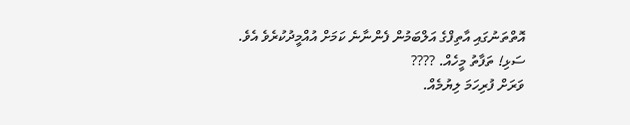އޮތްތަނުގައި އާތިފްގެ އަލްބަމުން ފެންނާނެ ކަމަށް އުއްމީދުކުރެވެ އެވެ.
ސަޅި! ތަފާތު މީހެއް. ????
ވަރަށް ފުރިހަމަ ލިޔުމެއް.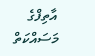އާތިފްގެ މަސައްކަތް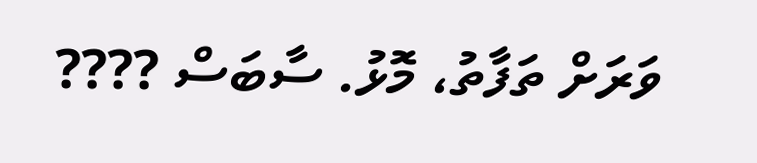ވަރަށް ތަފާތު، މޮޅު. ސާބަސް ????